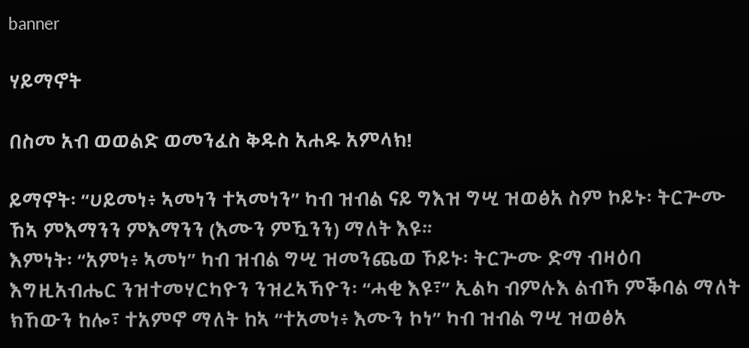banner

ሃይማኖት

በስመ አብ ወወልድ ወመንፈስ ቅዱስ አሐዱ አምላክ!

ይማኖት፡ “ሀይመነ፥ ኣመነን ተኣመነን” ካብ ዝብል ናይ ግእዝ ግሢ ዝወፅአ ስም ኮይኑ፡ ትርጕሙ ኸኣ ምእማንን ምእማንን (እሙን ምዃንን) ማለት እዩ።
እምነት፡ “አምነ፥ ኣመነ” ካብ ዝብል ግሢ ዝመንጨወ ኾይኑ፡ ትርጕሙ ድማ ብዛዕባ እግዚአብሔር ንዝተመሃርካዮን ንዝረኣኻዮን፡ “ሓቂ እዩ፣” ኢልካ ብምሉእ ልብኻ ምቕባል ማለት ክኸውን ከሎ፣ ተአምኖ ማለት ከኣ “ተአመነ፥ እሙን ኮነ” ካብ ዝብል ግሢ ዝወፅአ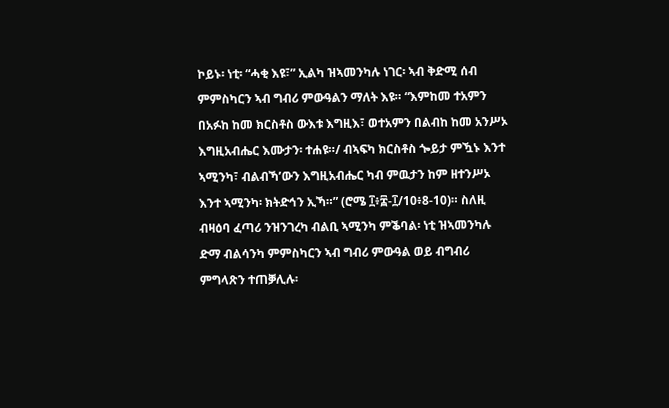ኮይኑ፡ ነቲ፡ “ሓቂ እዩ፣” ኢልካ ዝኣመንካሉ ነገር፡ ኣብ ቅድሚ ሰብ ምምስካርን ኣብ ግብሪ ምውዓልን ማለት እዩ። “እምከመ ተአምን በአፉከ ከመ ክርስቶስ ውእቱ እግዚእ፣ ወተአምን በልብከ ከመ አንሥኦ እግዚአብሔር እሙታን፡ ተሐዩ።/ ብኣፍካ ክርስቶስ ጐይታ ምዃኑ እንተ ኣሚንካ፣ ብልብኻ’ውን እግዚአብሔር ካብ ምዉታን ከም ዘተንሥኦ እንተ ኣሚንካ፡ ክትድኅን ኢኻ።” (ሮሜ ፲፥፰-፲/10፥8-10)። ስለዚ ብዛዕባ ፈጣሪ ንዝንገረካ ብልቢ ኣሚንካ ምቕባል፡ ነቲ ዝኣመንካሉ ድማ ብልሳንካ ምምስካርን ኣብ ግብሪ ምውዓል ወይ ብግብሪ ምግላጽን ተጠቓሊሉ፡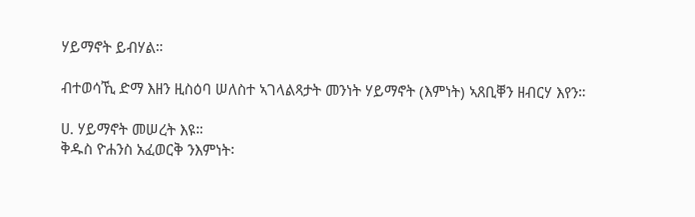ሃይማኖት ይብሃል።

ብተወሳኺ ድማ እዘን ዚስዕባ ሠለስተ ኣገላልጻታት መንነት ሃይማኖት (እምነት) ኣጸቢቐን ዘብርሃ እየን።

ሀ. ሃይማኖት መሠረት እዩ።
ቅዱስ ዮሐንስ አፈወርቅ ንእምነት፡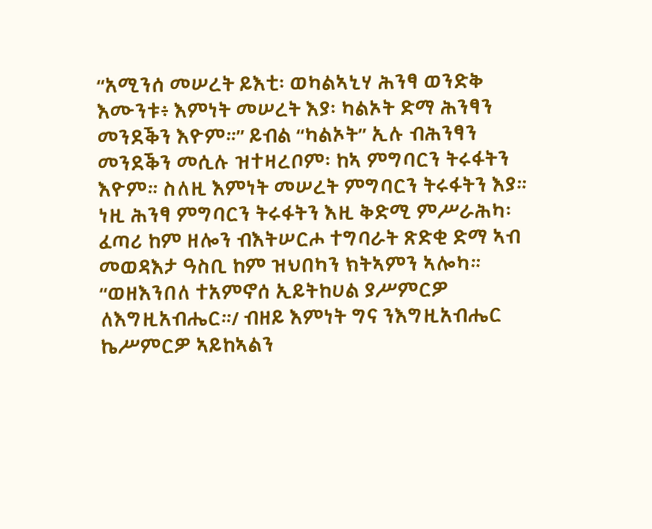“አሚንሰ መሠረት ይእቲ፡ ወካልኣኒሃ ሕንፃ ወንድቅ እሙንቱ፥ እምነት መሠረት እያ፡ ካልኦት ድማ ሕንፃን መንደቕን እዮም።” ይብል “ካልኦት” ኢሉ ብሕንፃን መንደቕን መሲሉ ዝተዛረቦም፡ ከኣ ምግባርን ትሩፋትን እዮም። ስለዚ እምነት መሠረት ምግባርን ትሩፋትን እያ። ነዚ ሕንፃ ምግባርን ትሩፋትን እዚ ቅድሚ ምሥራሕካ፡ ፈጣሪ ከም ዘሎን ብእትሠርሖ ተግባራት ጽድቂ ድማ ኣብ መወዳእታ ዓስቢ ከም ዝህበካን ክትኣምን ኣሎካ። “ወዘእንበለ ተአምኖሰ ኢይትከሀል ያሥምርዎ ለእግዚአብሔር።/ ብዘይ እምነት ግና ንእግዚአብሔር ኬሥምርዎ ኣይከኣልን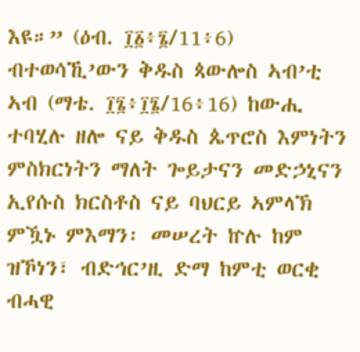እዩ።” (ዕብ. ፲፩፥፮/11፥6)
ብተወሳኺ’ውን ቅዱስ ጳውሎስ ኣብ’ቲ ኣብ (ማቴ. ፲፮፥፲፮/16፥16) ከውሒ ተባሂሉ ዘሎ ናይ ቅዱስ ጴጥሮስ እምነትን ምስክርነትን ማለት ጐይታናን መድኃኒናን ኢየሱስ ክርስቶስ ናይ ባህርይ ኣምላኽ ምዃኑ ምእማን፡ መሠረት ኵሉ ከም ዝኾነን፣ ብድኅር’ዚ ድማ ከምቲ ወርቂ ብሓዊ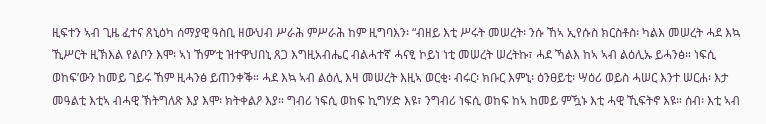ዚፍተን ኣብ ጊዜ ፈተና ጸኒዕካ ሰማያዊ ዓስቢ ዘውህብ ሥራሕ ምሥራሕ ከም ዚግባእን፡ “ብዘይ እቲ ሥሩት መሠረት፡ ንሱ ኸኣ ኢየሱስ ክርስቶስ፡ ካልእ መሠረት ሓደ እኳ ኺሥርት ዚኽእል የልቦን እሞ፡ ኣነ ኸም’ቲ ዝተዋህበኒ ጸጋ እግዚአብሔር ብልሓተኛ ሓናፂ ኮይነ ነቲ መሠረት ሠረትኩ፣ ሓደ ኻልእ ከኣ ኣብ ልዕሊኡ ይሓንፅ። ነፍሲ ወከፍ’ውን ከመይ ገይሩ ኸም ዚሓንፅ ይጠንቀቕ። ሓደ እኳ ኣብ ልዕሊ እዛ መሠረት እዚኣ ወርቂ፡ ብሩር፡ ክቡር እምኒ፡ ዕንፀይቲ፡ ሣዕሪ ወይስ ሓሠር እንተ ሠርሐ፡ እታ መዓልቲ እቲኣ ብሓዊ ኽትግለጽ እያ እሞ፡ ክትቀልዖ እያ። ግብሪ ነፍሲ ወከፍ ኪግሃድ እዩ፣ ንግብሪ ነፍሲ ወከፍ ከኣ ከመይ ምዃኑ እቲ ሓዊ ኺፍትኖ እዩ። ሰብ፡ እቲ ኣብ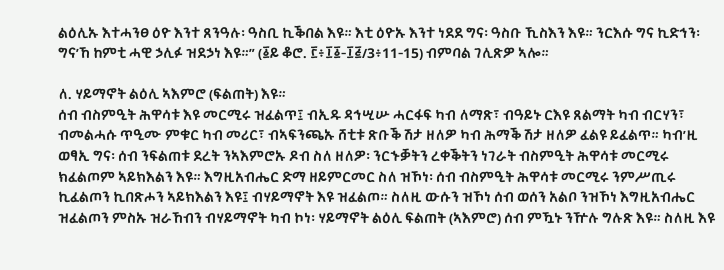ልዕሊኡ እተሓንፀ ዕዮ እንተ ጸንዓሉ፡ ዓስቢ ኪቕበል እዩ። እቲ ዕዮኡ እንተ ነደደ ግና፡ ዓስቡ ኺስእን እዩ። ንርእሱ ግና ኪድኅን፡ ግና’ኸ ከምቲ ሓዊ ኃሊፉ ዝደኃነ እዩ።” (፩ይ ቆሮ. ፫፥፲፩-፲፭/3፥11-15) ብምባል ገሊጽዎ ኣሎ።

ለ. ሃይማኖት ልዕሊ ኣእምሮ (ፍልጠት) እዩ።
ሰብ ብስምዒት ሕዋሳቱ እዩ መርሚሩ ዝፈልጥ፤ ብኢዱ ዳኅሢሡ ሓርፋፍ ካብ ለማጽ፣ ብዓይኑ ርእዩ ጸልማት ካብ ብርሃን፣ ብመልሓሱ ጥዒሙ ምቁር ካብ መሪር፣ ብኣፍንጫኡ ሸቲቱ ጽቡቕ ሽታ ዘለዎ ካብ ሕማቕ ሽታ ዘለዎ ፈልዩ ይፈልጥ። ካብ’ዚ ወፃኢ ግና፡ ሰብ ንፍልጠቱ ደረት ንኣእምሮኡ ዶብ ስለ ዘለዎ፡ ንርኁቓትን ረቀቕትን ነገራት ብስምዒት ሕዋሳቱ መርሚሩ ክፈልጦም ኣይክእልን እዩ። እግዚአብሔር ድማ ዘይምርመር ስለ ዝኾነ፡ ሰብ ብስምዒት ሕዋሳቱ መርሚሩ ንምሥጢሩ ኪፈልጦን ኪበጽሖን ኣይክእልን እዩ፤ ብሃይማኖት እዩ ዝፈልጦ። ስለዚ ውሱን ዝኾነ ሰብ ወሰን አልቦ ንዝኾነ እግዚአብሔር ዝፈልጦን ምስኡ ዝራኸብን ብሃይማኖት ካብ ኮነ፡ ሃይማኖት ልዕሊ ፍልጠት (ኣእምሮ) ሰብ ምዃኑ ንዅሉ ግሉጽ እዩ። ስለዚ እዩ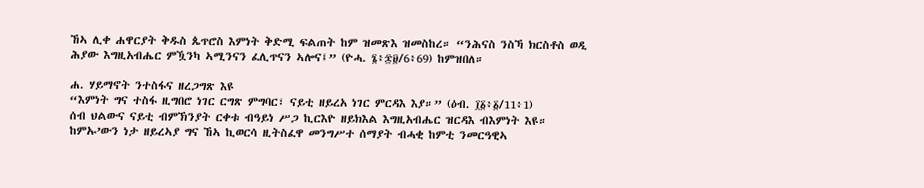ኸኣ ሊቀ ሐዋርያት ቅዱስ ጴጥሮስ እምነት ቅድሚ ፍልጠት ከም ዝመጽእ ዝመስከረ። “ንሕናስ ንስኻ ክርስቶስ ወዲ ሕያው እግዚአብሔር ምዃንካ ኣሚንናን ፈሊጥናን ኣሎና፤” (ዮሓ. ፮፥፷፱/6፥69) ከምዝበለ።

ሐ. ሃይማኖት ንተስፋና ዘረጋግጽ እዩ
“እምነት ግና ተስፋ ዚግበሮ ነገር ርግጽ ምግባር፣ ናይቲ ዘይረአ ነገር ምርዳእ እያ።” (ዕብ. ፲፩፥፩/11፥1)
ሰብ ህልውና ናይቲ ብምኽንያት ርቀቱ ብዓይነ ሥጋ ኪርእዮ ዘይክእል እግዚአብሔር ዝርዳእ ብእምነት እዩ። ከምኡ’ውን ነታ ዘይረኣያ ግና ኸኣ ኪወርሳ ዚትስፈዋ መንግሥተ ሰማያት ብሓቂ ከምቲ ንመርዓዊኣ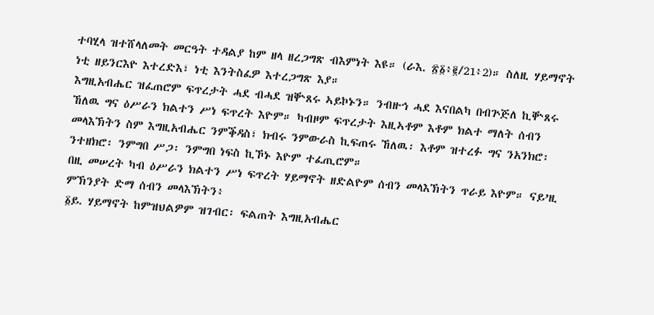ተባሂላ ዝተሸላለመት መርዓት ተዳልያ ከም ዘላ ዘረጋግጽ ብእምነት እዩ። (ራእ. ፳፩፥፪/21፥2)። ስለዚ ሃይማኖት ነቲ ዘይንርእዮ እተረድእ፣ ነቲ እንትስፈዎ እተረጋግጽ እያ።
እግዚአብሔር ዝፈጠሮም ፍጥረታት ሓደ ብሓደ ዝቝጸሩ ኣይኮኑን። ንብዙኅ ሓደ እናበልካ በብጕጅለ ኪቝጸሩ ኸለዉ ግና ዕሥራን ክልተን ሥነ ፍጥረት እዮም። ካብዞም ፍጥረታት እዚኣቶም እቶም ክልተ ማለት ሰብን መላእኽትን ስም እግዚአብሔር ንምቕዳስ፣ ክብሩ ንምውራስ ኪፍጠሩ ኸለዉ፡ እቶም ዝተረፉ ግና ንአንክሮ፡ ንተዘክሮ፡ ንምግበ ሥጋ፡ ንምግበ ነፍስ ኪኾኑ እዮም ተፈጢሮም።
በዚ መሠረት ካብ ዕሥራን ክልተን ሥነ ፍጥረት ሃይማኖት ዘድልዮም ሰብን መላእኽትን ጥራይ እዮም። ናይ’ዚ ምኽንያት ድማ ሰብን መላእኽትን፥
፩ይ. ሃይማኖት ከምዝህልዎም ዝገብር፡ ፍልጠት እግዚአብሔር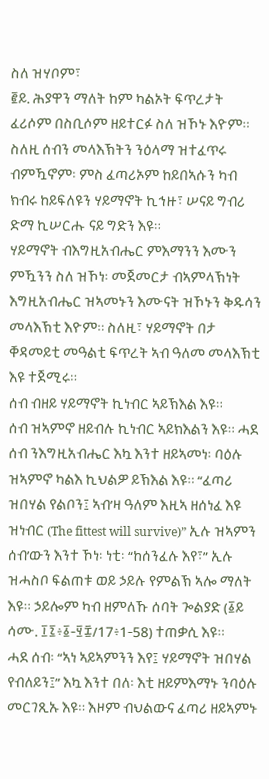ስለ ዝሃቦም፣
፪ይ. ሕያዋን ማለት ከም ካልኦት ፍጥረታት ፈሪሶም በስቢሶም ዘይተርፉ ስለ ዝኾኑ እዮም።
ስለዚ ሰብን መላእኽትን ንዕላማ ዝተፈጥሩ ብምዃኖም፡ ምስ ፈጣሪኦም ከይበኣሱን ካብ ክብሩ ከይፍለዩን ሃይማኖት ኪኅዙ፣ ሠናይ ግብሪ ድማ ኪሠርሑ ናይ ግድን እዩ።
ሃይማኖት ብእግዚአብሔር ምእማንን እሙን ምዃንን ስለ ዝኾነ፡ መጀመርታ ብኣምላኽነት እግዚአብሔር ዝኣመኑን እሙናት ዝኾኑን ቅዱሳን መላእኽቲ እዮም። ስለዚ፣ ሃይማኖት በታ ቐዳመይቲ መዓልቲ ፍጥረት ኣብ ዓለመ መላእኽቲ እዩ ተጀሚሩ።
ሰብ ብዘይ ሃይማኖት ኪነብር ኣይኽእል እዩ።
ሰብ ዝኣምኖ ዘይብሉ ኪነብር ኣይክእልን እዩ። ሓደ ሰብ ንእግዚአብሔር እኳ እንተ ዘይኣመነ፡ ባዕሉ ዝኣምኖ ካልእ ኪህልዎ ይኽእል እዩ። “ፈጣሪ ዝበሃል የልቦን፤ ኣብ’ዛ ዓለም እዚኣ ዘሰነፈ እዩ ዝነብር (The fittest will survive)” ኢሉ ዝኣምን ሰብ’ውን እንተ ኾነ፡ ነቲ፡ “ከሰንፈሉ እየ፣” ኢሉ ዝሓስቦ ፍልጠቱ ወይ ኃይሉ የምልኽ ኣሎ ማለት እዩ። ኃይሎም ካብ ዘምለኹ ሰባት ጐልያድ (፩ይ ሳሙ. ፲፯፥፩-፶፰/17፥1-58) ተጠቃሲ እዩ።
ሓደ ሰብ፡ “ኣነ ኣይኣምንን እየ፤ ሃይማኖት ዝበሃል የብለይን፤” እኳ እንተ በለ፡ እቲ ዘይምእማኑ ንባዕሉ መርገጺኡ እዩ። እዞም ብህልውና ፈጣሪ ዘይኣምኑ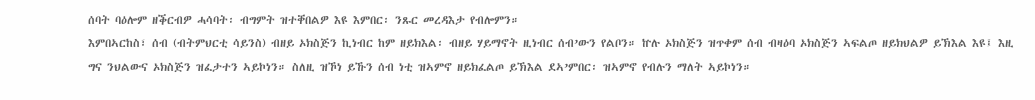ሰባት ባዕሎም ዘቕርብዎ ሓሳባት፡ ብግምት ዝተቐበልዎ እዩ እምበር፡ ንጹር መረዳእታ የብሎምን።
እምበኣርከስ፣ ሰብ (ብትምህርቲ ሳይንስ) ብዘይ ኦክስጅን ኪነብር ከም ዘይክእል፡ ብዘይ ሃይማኖት ዚነብር ሰብ’ውን የልቦን። ኵሉ ኦክስጅን ዝጥቀም ሰብ ብዛዕባ ኦክስጅን ኣፍልጦ ዘይክህልዎ ይኽእል እዩ፤ እዚ ግና ንህልውና ኦክስጅን ዝፈታተን ኣይኮነን። ስለዚ ዝኾነ ይኹን ሰብ ነቲ ዝኣምኖ ዘይክፈልጦ ይኽእል ደኣ’ምበር፡ ዝኣምኖ የብሉን ማለት ኣይኮነን።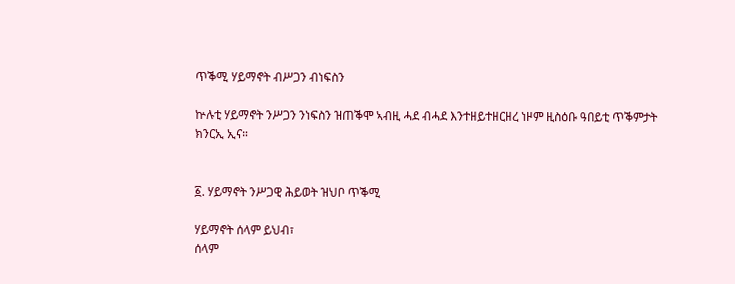ጥቕሚ ሃይማኖት ብሥጋን ብነፍስን

ኵሉቲ ሃይማኖት ንሥጋን ንነፍስን ዝጠቕሞ ኣብዚ ሓደ ብሓደ እንተዘይተዘርዘረ ነዞም ዚስዕቡ ዓበይቲ ጥቕምታት ክንርኢ ኢና።


፩. ሃይማኖት ንሥጋዊ ሕይወት ዝህቦ ጥቕሚ

ሃይማኖት ሰላም ይህብ፣
ሰላም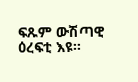ፍጹም ውሽጣዊ ዕረፍቲ እዩ።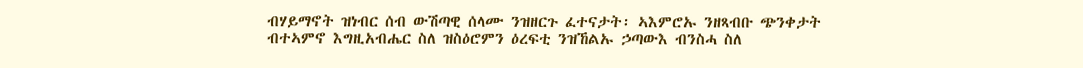ብሃይማኖት ዝነብር ሰብ ውሽጣዊ ሰላሙ ንዝዘርጉ ፈተናታት፡ ኣእምሮኡ ንዘጻብቡ ጭንቀታት ብተኣምኖ እግዚአብሔር ስለ ዝስዕሮምን ዕረፍቲ ንዝኸልኡ ኃጣውእ ብንስሓ ስለ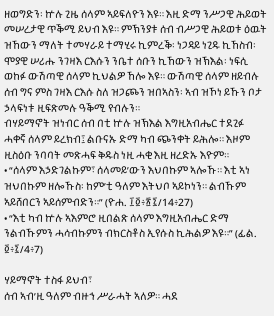ዘወግድን፡ ኵሉ ጊዜ ሰላም ኣይፍለዮን እዩ። እዚ ድማ ንሥጋዊ ሕይወት መሠረታዊ ጥቕሚ ይህብ እዩ። ምኽንያቱ ሰብ ብሥጋዊ ሕይወቱ ዕዉት ዝኸውን ማለት ተመሃራይ ተማሂሩ ኪምረቕ፡ ነጋዳይ ነጊዱ ኪኸስብ፡ ሞያዊ ሠሪሑ ንገዛእ ርእሱን ንቤተ ሰቡን ኪኸውን ዝኽእል፡ ነፍሲ ወከፉ ውሽጣዊ ሰላም ኪህልዎ ኸሎ እዩ። ውሽጣዊ ሰላም ዘይብሉ ሰብ ግና ምስ ገዛእ ርእሱ ስለ ዝጋጮን ዝበኣስን፡ ኣብ ዝኾነ ይኹን ቦታ ኃላፍነቱ ዚፍጽመሉ ዓቕሚ የብሉን።
ብሃይማኖት ዝነብር ሰብ በቲ ኵሉ ዝኽእል እግዚአብሔር ተደጊፉ ሓቀኛ ሰላም ይረክብ፤ ልቡናኡ ድማ ካብ ጭንቀት ይሕሎ። እዞም ዚስዕቡ ንባባት መጽሓፍ ቅዱስ ነዚ ሓቂ እዚ ዘረድኡ እዮም።
• “ሰላም እኃድገልኩም፣ ሰላመይ’ውን እህበኩም ኣሎኹ። እቲ ኣነ ዝህበኩም ዘሎኹስ፡ ከም’ቲ ዓለም እትህቦ ኣይኮነን። ልብኹም ኣይሸበርን ኣይሰምብድን።” (ዮሐ. ፲፬፥፳፯/14፥27)
• “እቲ ካብ ኵሉ ኣእምሮ ዚበልጽ ሰላም እግዚአብሔር ድማ ንልብኹምን ሓሳብኩምን ብክርስቶስ ኢየሱስ ኪሕልዎ እዩ።” (ፊል. ፬፥፯/4፥7)

ሃይማኖት ተስፋ ይህብ፣
ሰብ ኣብ’ዚ ዓለም ብዙኅ ሥራሓት ኣለዎ። ሓደ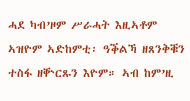ሓደ ካብ’ዞም ሥራሓት እዚኣቶም ኣዝዮም ኣድከምቲ፡ ዓቕልኻ ዘጸንቅቑን ተስፋ ዘቝርጹን እዮም። ኣብ ከም’ዚ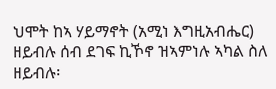ህሞት ከኣ ሃይማኖት (አሚነ እግዚአብሔር) ዘይብሉ ሰብ ደገፍ ኪኾኖ ዝኣምነሉ ኣካል ስለ ዘይብሉ፡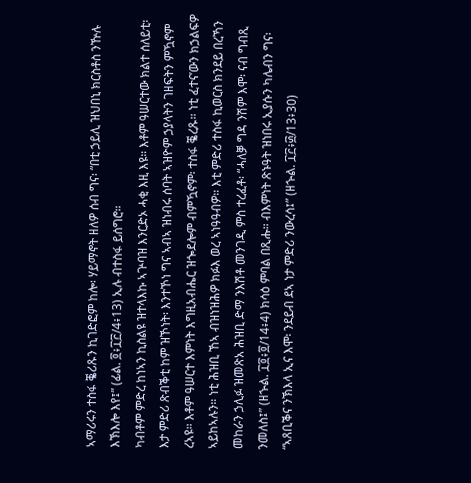ኣማሪሩን ተስፋ ቘሪጹን ኪገድፎም ከሎ፡ ሃይማኖት ዘለዎ ሰብ ግና፡ “በቲ ኃይሊ ዝህበኒ ክርስቶስ ንዅሉ እኽእሎ እየ፤” (ፊል. ፬፥፲፫/4፥13) ኢሉ ብተስፋ ይሰግሮ።
ካብቶም ምድረ ከነኣን ኪስልዩ ዝተላእኩ ኣጕባዝ እንርድኦ ሓቂ እዚ እዩ። እቶም ዓሠርተው ክልተ ሰለይቲ፡ እታ ምድሪ ጽብቕቲ ከም ዝኾነት፡ እንተኾነ ግና ኣብኣ ዝነብሩ ሰባት ኣዝዮም ኃያላትን ገዘፍትን ምዃኖም ረኣዩ። እቶም ዓሠርተ እምነት እግዚአብሔር ዝጐደሎም ብምዃኖም፡ ተስፋ ቘረጹ። ነቲ ፈተና’ውን ክኃልፍዎ ኣይከኣሉን። ነቲ ሕዝቢ ኸኣ ብዝነዝሕዎ ክፉእ ወረ ኣነዓዓብዎ። እቲ ምድሪ ተስፋ ኪወርስ ክንደይ በረኻን መከራን ኃሊፉ ዝመጽአ ሕዝቢ ድማ ንእሽቶ መንገዲ ምስ ተረፈቶ፡ “ሓለቓ ግዳ ንሽም እሞ፡ ናብ ግብጺ ንመለስ፤” (ዘኍል. ፲፬፥፬/14፥4) ክሳዕ ምባል በጺሑ። ብእምነት ጽኑዓት ዝነበሩ ኢያሱን ካሌብን ግና፡ “ኣጸቢቕና ንኽእላ ኢና እሞ፡ ንደይብ ደኣ ነታ ምድሪ ንውረሳ፤” (ዘኍል. ፲፫፥፴/13፥30)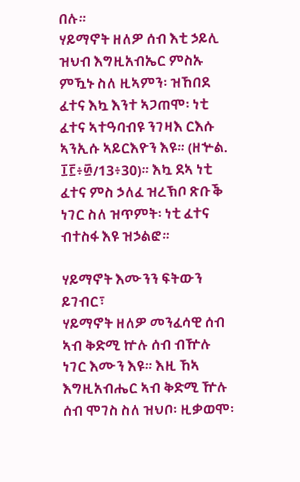በሉ።
ሃይማኖት ዘለዎ ሰብ እቲ ኃይሊ ዝህብ እግዚአብኤር ምስኡ ምዃኑ ስለ ዚኣምን፡ ዝኸበደ ፈተና እኳ እንተ ኣጋጠሞ፡ ነቲ ፈተና ኣተዓባብዩ ንገዛእ ርእሱ ኣንኢሱ ኣይርእዮን እዩ። (ዘኍል. ፲፫፥፴/13፥30)። እኳ ደኣ ነቲ ፈተና ምስ ኃለፈ ዝረኽቦ ጽቡቕ ነገር ስለ ዝጥምት፡ ነቲ ፈተና ብተስፋ እዩ ዝኃልፎ።

ሃይማኖት እሙንን ፍትውን ይገብር፣
ሃይማኖት ዘለዎ መንፈሳዊ ሰብ ኣብ ቅድሚ ኵሉ ሰብ ብዅሉ ነገር እሙን እዩ። እዚ ኸኣ እግዚአብሔር ኣብ ቅድሚ ዅሉ ሰብ ሞገስ ስለ ዝህቦ፡ ዚቃወሞ፡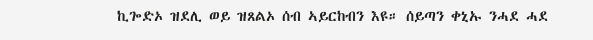ኪጐድኦ ዝደሊ ወይ ዝጸልኦ ሰብ ኣይርከብን እዩ። ሰይጣን ቀኒኡ ንሓደ ሓደ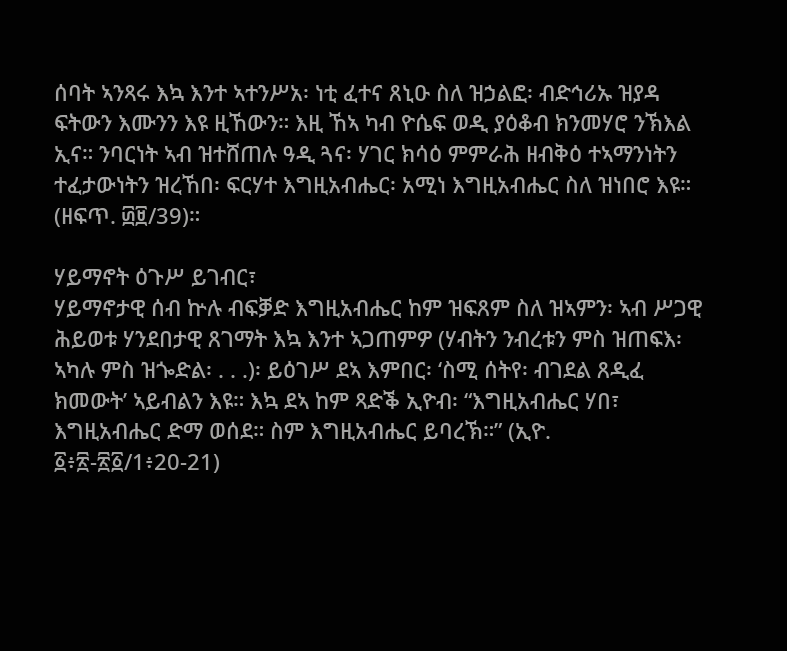ሰባት ኣንጻሩ እኳ እንተ ኣተንሥአ፡ ነቲ ፈተና ጸኒዑ ስለ ዝኃልፎ፡ ብድኅሪኡ ዝያዳ ፍትውን እሙንን እዩ ዚኸውን። እዚ ኸኣ ካብ ዮሴፍ ወዲ ያዕቆብ ክንመሃሮ ንኽእል ኢና። ንባርነት ኣብ ዝተሸጠሉ ዓዲ ጓና፡ ሃገር ክሳዕ ምምራሕ ዘብቅዕ ተኣማንነትን ተፈታውነትን ዝረኸበ፡ ፍርሃተ እግዚአብሔር፡ አሚነ እግዚአብሔር ስለ ዝነበሮ እዩ። (ዘፍጥ. ፴፱/39)።

ሃይማኖት ዕጉሥ ይገብር፣
ሃይማኖታዊ ሰብ ኵሉ ብፍቓድ እግዚአብሔር ከም ዝፍጸም ስለ ዝኣምን፡ ኣብ ሥጋዊ ሕይወቱ ሃንደበታዊ ጸገማት እኳ እንተ ኣጋጠምዎ (ሃብትን ንብረቱን ምስ ዝጠፍእ፡ ኣካሉ ምስ ዝጐድል፡ . . .)፡ ይዕገሥ ደኣ እምበር፡ ‘ስሚ ሰትየ፡ ብገደል ጸዲፈ ክመውት’ ኣይብልን እዩ። እኳ ደኣ ከም ጻድቕ ኢዮብ፡ “እግዚአብሔር ሃበ፣ እግዚአብሔር ድማ ወሰደ። ስም እግዚአብሔር ይባረኽ።” (ኢዮ. ፩፥፳-፳፩/1፥20-21)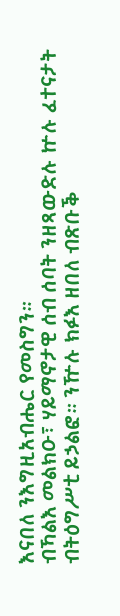እናበለ ንእግዚአብሔር የመስግን።
ብኻልእ መልክዑ፣ ሃይማኖታዊ ሰብ ሰባት ንዘጻውድሉ ኵሉ ፈተናታት ብትዕግሥቲ ይኃልፎ። ንዅሉ ክፉእ ዘበለ ብጽቡቕ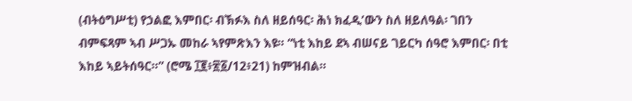(ብትዕግሥቲ) የኃልፎ እምበር፡ ብኽፉእ ስለ ዘይሰዓር፡ ሕነ ክፈዲ’ውን ስለ ዘይለዓል፡ ገበን ብምፍጻም ኣብ ሥጋኡ መከራ ኣየምጽእን እዩ። “ነቲ እከይ ደኣ ብሠናይ ገይርካ ሰዓሮ እምበር፡ በቲ እከይ ኣይትሰዓር።” (ሮሜ ፲፪፥፳፩/12፥21) ከምዝብል።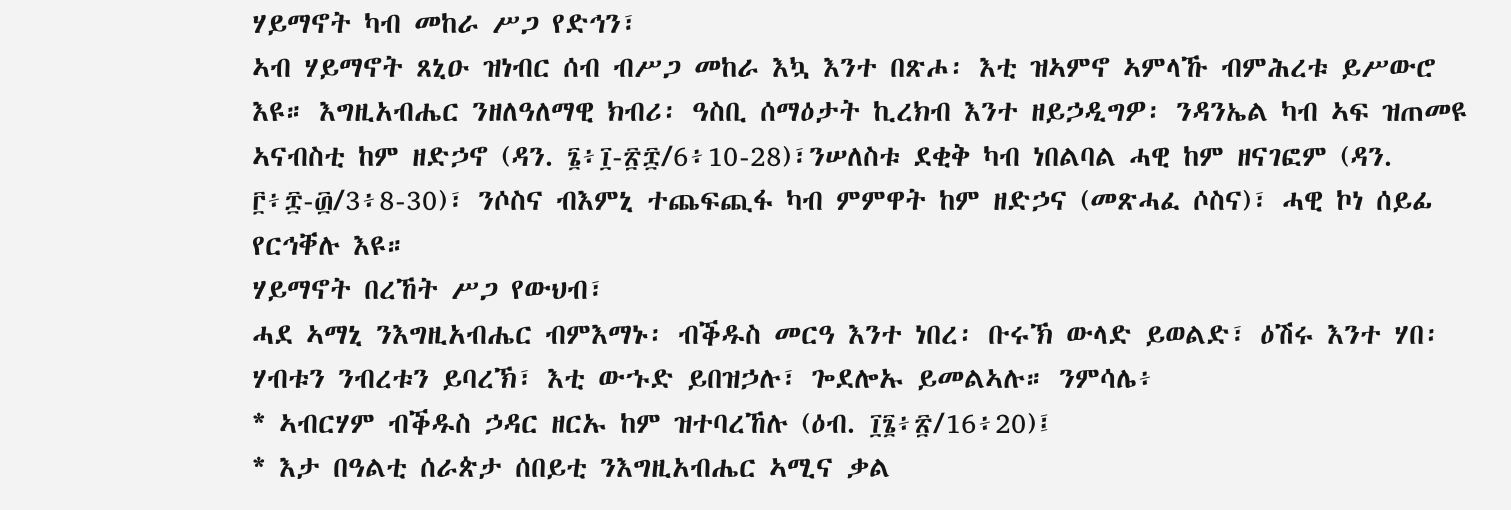ሃይማኖት ካብ መከራ ሥጋ የድኅን፣
ኣብ ሃይማኖት ጸኒዑ ዝነብር ሰብ ብሥጋ መከራ እኳ እንተ በጽሖ፡ እቲ ዝኣምኖ ኣምላኹ ብምሕረቱ ይሥውሮ እዩ። እግዚአብሔር ንዘለዓለማዊ ክብሪ፡ ዓስቢ ሰማዕታት ኪረክብ እንተ ዘይኃዲግዎ፡ ንዳንኤል ካብ ኣፍ ዝጠመዩ ኣናብስቲ ከም ዘድኃኖ (ዳን. ፮፥፲-፳፰/6፥10-28)፣ንሠለስቱ ደቂቅ ካብ ነበልባል ሓዊ ከም ዘናገፎም (ዳን. ፫፥፰-፴/3፥8-30)፣ ንሶስና ብእምኒ ተጨፍጪፋ ካብ ምምዋት ከም ዘድኃና (መጽሓፈ ሶስና)፣ ሓዊ ኮነ ሰይፊ የርኅቐሉ እዩ።
ሃይማኖት በረኸት ሥጋ የውህብ፣
ሓደ ኣማኒ ንእግዚአብሔር ብምእማኑ፡ ብቕዱስ መርዓ እንተ ነበረ፡ ቡሩኽ ውላድ ይወልድ፣ ዕሽሩ እንተ ሃበ፡ ሃብቱን ንብረቱን ይባረኽ፣ እቲ ውኁድ ይበዝኃሉ፣ ጐደሎኡ ይመልኣሉ። ንምሳሌ፥
* ኣብርሃም ብቕዱስ ኃዳር ዘርኡ ከም ዝተባረኸሉ (ዕብ. ፲፮፥፳/16፥20)፤
* እታ በዓልቲ ሰራጵታ ሰበይቲ ንእግዚአብሔር ኣሚና ቃል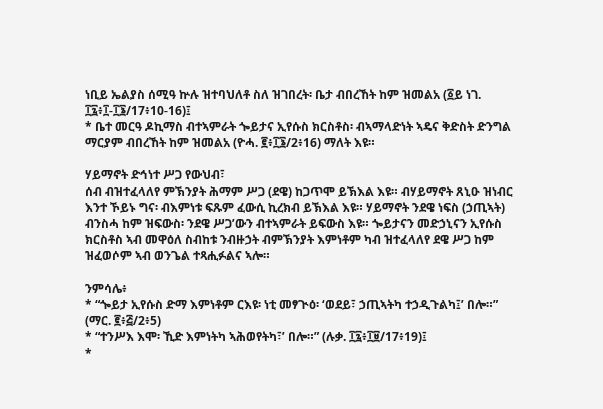ነቢይ ኤልያስ ሰሚዓ ኵሉ ዝተባህለቶ ስለ ዝገበረት፡ ቤታ ብበረኸት ከም ዝመልአ (፩ይ ነገ. ፲፯፥፲-፲፮/17፥10-16)፤
* ቤተ መርዓ ዶኪማስ ብተኣምራት ጐይታና ኢየሱስ ክርስቶስ፡ ብኣማላድነት ኣዴና ቅድስት ድንግል ማርያም ብበረኸት ከም ዝመልአ (ዮሓ. ፪፥፲፮/2፥16) ማለት እዩ።

ሃይማኖት ድኅነተ ሥጋ የውህብ፣
ሰብ ብዝተፈላለየ ምኽንያት ሕማም ሥጋ (ደዌ) ከጋጥሞ ይኽእል እዩ። ብሃይማኖት ጸኒዑ ዝነብር እንተ ኾይኑ ግና፡ ብእምነቱ ፍጹም ፈውሲ ኪረክብ ይኽእል እዩ። ሃይማኖት ንደዌ ነፍስ (ኃጢኣት) ብንስሓ ከም ዝፍውስ፡ ንደዌ ሥጋ’ውን ብተኣምራት ይፍውስ እዩ። ጐይታናን መድኃኒናን ኢየሱስ ክርስቶስ ኣብ መዋዕለ ስብከቱ ንብዙኃት ብምኽንያት እምነቶም ካብ ዝተፈላለየ ደዌ ሥጋ ከም ዝፈወሶም ኣብ ወንጌል ተጻሒፉልና ኣሎ።

ንምሳሌ፥
* “ጐይታ ኢየሱስ ድማ እምነቶም ርእዩ፡ ነቲ መፃጒዕ፡ ‘ወደይ፣ ኃጢኣትካ ተኃዲጉልካ፤’ በሎ።” (ማር. ፪፥፭/2፥5)
* “ተንሥእ እሞ፡ ኺድ እምነትካ ኣሕወየትካ፣’ በሎ።” (ሉቃ. ፲፯፥፲፱/17፥19)፤
*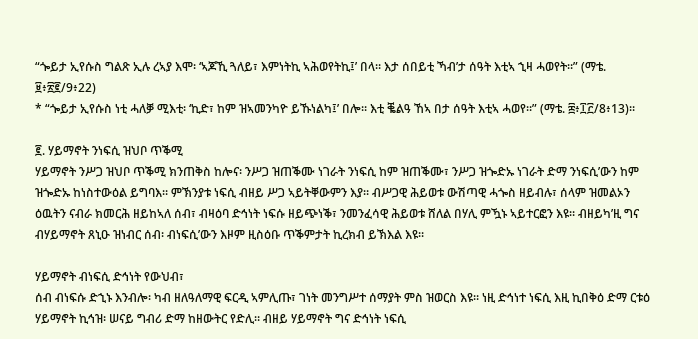“ጐይታ ኢየሱስ ግልጽ ኢሉ ረኣያ እሞ፡ ‘ኣጆኺ ጓለይ፣ እምነትኪ ኣሕወየትኪ፤’ በላ። እታ ሰበይቲ ኻብ’ታ ሰዓት እቲኣ ኂዛ ሓወየት።” (ማቴ. ፱፥፳፪/9፥22)
* “ጐይታ ኢየሱስ ነቲ ሓለቓ ሚእቲ፡ ‘ኪድ፣ ከም ዝኣመንካዮ ይኹነልካ፤’ በሎ። እቲ ቘልዓ ኸኣ በታ ሰዓት እቲኣ ሓወየ።” (ማቴ. ፰፥፲፫/8፥13)።

፪. ሃይማኖት ንነፍሲ ዝህቦ ጥቕሚ
ሃይማኖት ንሥጋ ዝህቦ ጥቕሚ ክንጠቅስ ከሎና፡ ንሥጋ ዝጠቕሙ ነገራት ንነፍሲ ከም ዝጠቕሙ፣ ንሥጋ ዝጐድኡ ነገራት ድማ ንነፍሲ’ውን ከም ዝጐድኡ ከነስተውዕል ይግባእ። ምኽንያቱ ነፍሲ ብዘይ ሥጋ ኣይትቐውምን እያ። ብሥጋዊ ሕይወቱ ውሽጣዊ ሓጐስ ዘይብሉ፣ ሰላም ዝመልኦን ዕዉትን ናብራ ክመርሕ ዘይከኣለ ሰብ፣ ብዛዕባ ድኅነት ነፍሱ ዘይጭነቕ፣ ንመንፈሳዊ ሕይወቱ ሸለል በሃሊ ምዃኑ ኣይተርፎን እዩ። ብዘይካ’ዚ ግና ብሃይማኖት ጸኒዑ ዝነብር ሰብ፡ ብነፍሲ’ውን እዞም ዚስዕቡ ጥቕምታት ኪረክብ ይኽእል እዩ።

ሃይማኖት ብነፍሲ ድኅነት የውህብ፣
ሰብ ብነፍሱ ድኂኑ እንብሎ፡ ካብ ዘለዓለማዊ ፍርዲ ኣምሊጡ፣ ገነት መንግሥተ ሰማያት ምስ ዝወርስ እዩ። ነዚ ድኅነተ ነፍሲ እዚ ኪበቅዕ ድማ ርቱዕ ሃይማኖት ኪኅዝ፡ ሠናይ ግብሪ ድማ ከዘውትር የድሊ። ብዘይ ሃይማኖት ግና ድኅነት ነፍሲ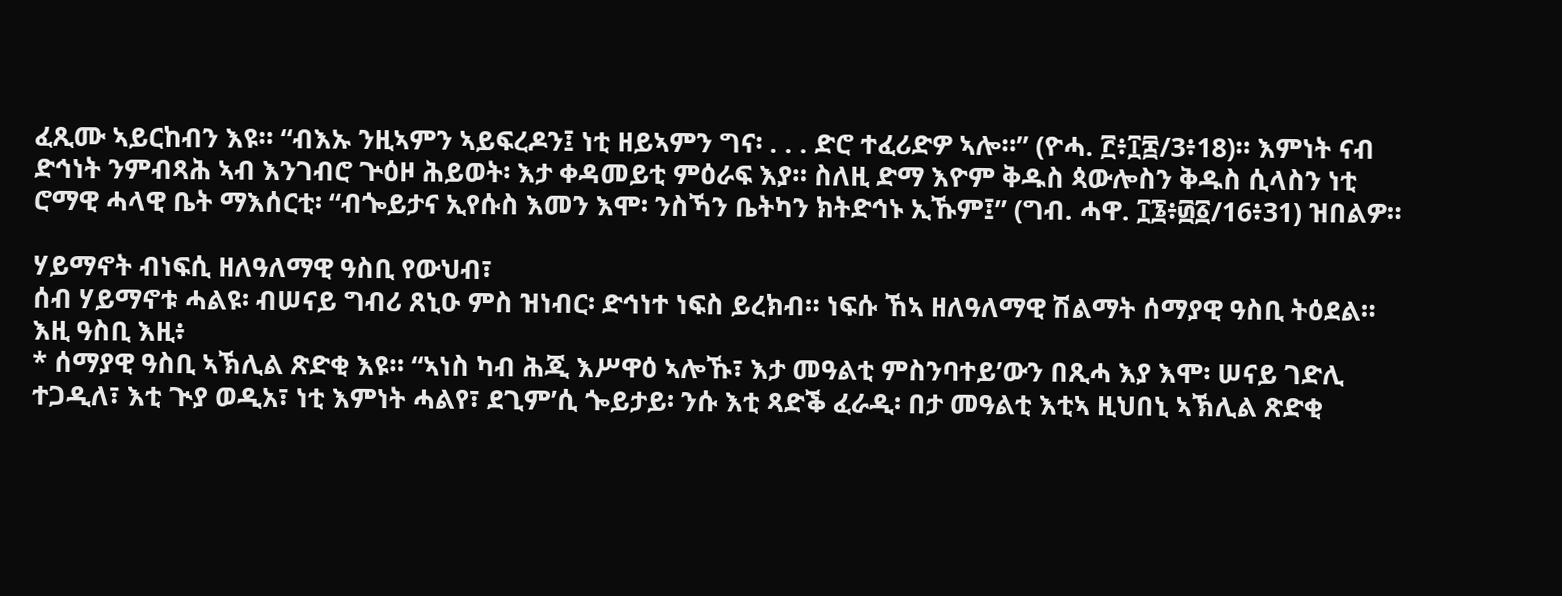ፈጺሙ ኣይርከብን እዩ። “ብእኡ ንዚኣምን ኣይፍረዶን፤ ነቲ ዘይኣምን ግና፡ . . . ድሮ ተፈሪድዎ ኣሎ።” (ዮሓ. ፫፥፲፰/3፥18)። እምነት ናብ ድኅነት ንምብጻሕ ኣብ እንገብሮ ጕዕዞ ሕይወት፡ እታ ቀዳመይቲ ምዕራፍ እያ። ስለዚ ድማ እዮም ቅዱስ ጳውሎስን ቅዱስ ሲላስን ነቲ ሮማዊ ሓላዊ ቤት ማእሰርቲ፡ “ብጐይታና ኢየሱስ እመን እሞ፡ ንስኻን ቤትካን ክትድኅኑ ኢኹም፤” (ግብ. ሓዋ. ፲፮፥፴፩/16፥31) ዝበልዎ።

ሃይማኖት ብነፍሲ ዘለዓለማዊ ዓስቢ የውህብ፣
ሰብ ሃይማኖቱ ሓልዩ፡ ብሠናይ ግብሪ ጸኒዑ ምስ ዝነብር፡ ድኅነተ ነፍስ ይረክብ። ነፍሱ ኸኣ ዘለዓለማዊ ሽልማት ሰማያዊ ዓስቢ ትዕደል። እዚ ዓስቢ እዚ፥
* ሰማያዊ ዓስቢ ኣኽሊል ጽድቂ እዩ። “ኣነስ ካብ ሕጂ እሥዋዕ ኣሎኹ፣ እታ መዓልቲ ምስንባተይ’ውን በጺሓ እያ እሞ፡ ሠናይ ገድሊ ተጋዲለ፣ እቲ ጒያ ወዲአ፣ ነቲ እምነት ሓልየ፣ ደጊም’ሲ ጐይታይ፡ ንሱ እቲ ጻድቕ ፈራዲ፡ በታ መዓልቲ እቲኣ ዚህበኒ ኣኽሊል ጽድቂ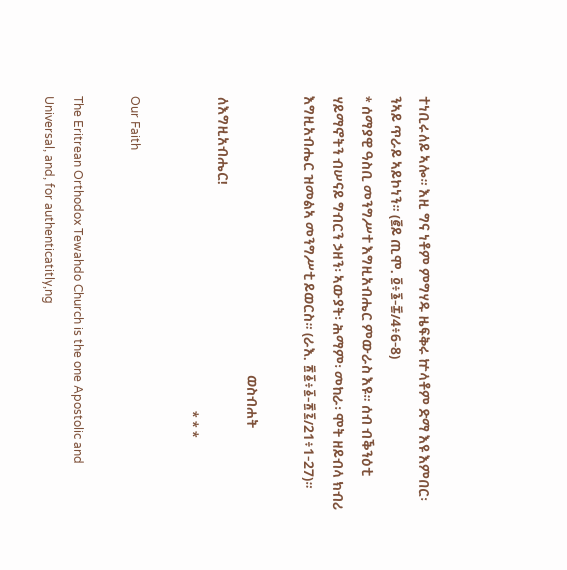ተነቢሩለይ ኣሎ። እዚ ግና ነቶም ምግሃዱ ዜፍቅሩ ኵላቶም ድማ እዩ እምበር፡ ንኣይ ጥራይ ኣይኮነን። (፪ይ ጢሞ. ፬፥፮-፰/4፥6-8)
* ሰማያዊ ዓስቢ መንግሥተ እግዚአብሔር ምውራስ እዩ። ሰብ ብቕንዕቲ ሃይማኖትን ብሠናይ ግብርን ኃዘን፡ ኣውያት፡ ሕማም፡ መከራ፡ ሞት ዘይብላ ክብሪ እግዚአብሔር ዝመልኣ መንግሥቲ ይወርስ። (ራእ. ፳፩፥፩-፳፯/21፥1-27)።

                                                                                             ወስብሐት ለእግዚአብሔር!
                                                                                                         * * *

Our Faith

The Eritrean Orthodox Tewahdo Church is the one Apostolic and Universal, and, for authenticatitly,ng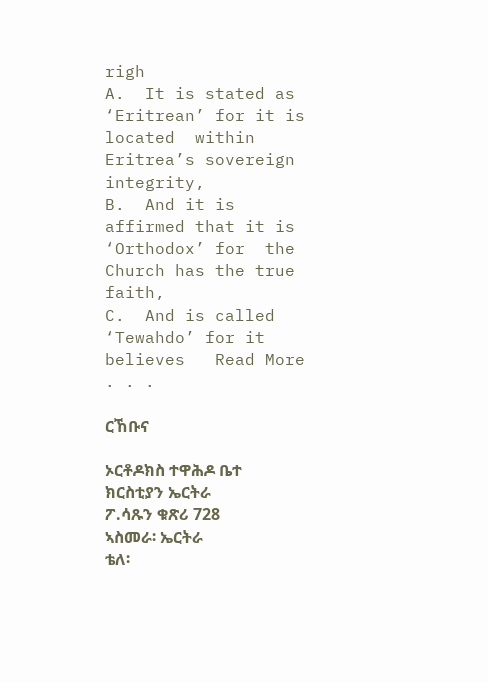righ
A.  It is stated as ‘Eritrean’ for it is located  within Eritrea’s sovereign integrity,
B.  And it is affirmed that it is ‘Orthodox’ for  the Church has the true faith,
C.  And is called ‘Tewahdo’ for it believes   Read More . . .

ርኸቡና

ኦርቶዶክስ ተዋሕዶ ቤተ ክርስቲያን ኤርትራ
ፖ.ሳጹን ቁጽሪ 728
ኣስመራ፡ ኤርትራ
ቴለ፡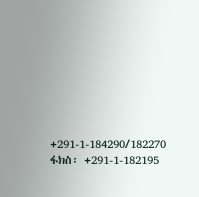+291-1-184290/182270
ፋክስ፡ +291-1-182195